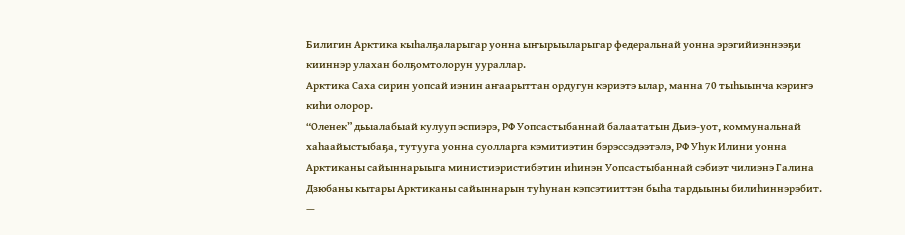Билигин Арктика кыһалҕаларыгар уонна ыҥырыыларыгар федеральнай уонна эрэгийиэннээҕи кииннэр улахан болҕомтолорун уураллар.
Арктика Саха сирин уопсай иэнин аҥаарыттан ордугун кэриэтэ ылар, манна 70 тыһыынча кэриҥэ киһи олорор.
“Оленек” дьыалабыай кулууп эспиэрэ, РФ Уопсастыбаннай балаататын Дьиэ-уот, коммунальнай хаһаайыстыбаҕа, тутууга уонна суолларга кэмитиэтин бэрэссэдээтэлэ, РФ Уһук Илини уонна Арктиканы сайыннарыыга министиэристибэтин иһинэн Уопсастыбаннай сэбиэт чилиэнэ Галина Дзюбаны кытары Арктиканы сайыннарын туһунан кэпсэтииттэн быһа тардыыны билиһиннэрэбит.
—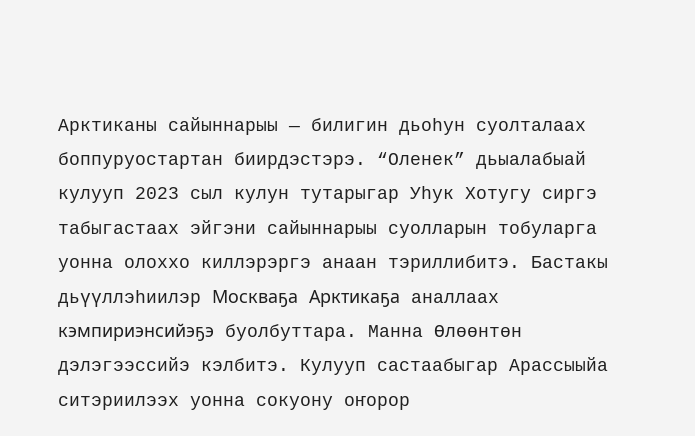Арктиканы сайыннарыы — билигин дьоһун суолталаах боппуруостартан биирдэстэрэ. “Оленек” дьыалабыай кулууп 2023 сыл кулун тутарыгар Уһук Хотугу сиргэ табыгастаах эйгэни сайыннарыы суолларын тобуларга уонна олоххо киллэрэргэ анаан тэриллибитэ. Бастакы дьүүллэһиилэр Москваҕа Арктикаҕа аналлаах кэмпириэнсийэҕэ буолбуттара. Манна Өлөөнтөн дэлэгээссийэ кэлбитэ. Кулууп састаабыгар Арассыыйа ситэриилээх уонна сокуону оҥорор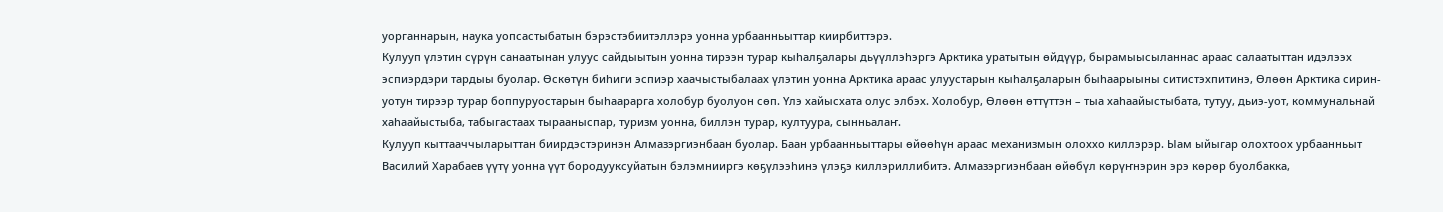уорганнарын, наука уопсастыбатын бэрэстэбиитэллэрэ уонна урбаанньыттар киирбиттэрэ.
Кулууп үлэтин сүрүн санаатынан улуус сайдыытын уонна тирээн турар кыһалҕалары дьүүллэһэргэ Арктика уратытын өйдүүр, бырамыысыланнас араас салаатыттан идэлээх эспиэрдэри тардыы буолар. Өскөтүн биһиги эспиэр хаачыстыбалаах үлэтин уонна Арктика араас улуустарын кыһалҕаларын быһаарыыны ситистэхпитинэ, Өлөөн Арктика сирин-уотун тирээр турар боппуруостарын быһаарарга холобур буолуон сөп. Үлэ хайысхата олус элбэх. Холобур, Өлөөн өттүттэн – тыа хаһаайыстыбата, тутуу, дьиэ-уот, коммунальнай хаһаайыстыба, табыгастаах тырааныспар, туризм уонна, биллэн турар, култуура, сынньалаҥ.
Кулууп кыттааччыларыттан биирдэстэринэн Алмазэргиэнбаан буолар. Баан урбаанньыттары өйөөһүн араас механизмын олоххо киллэрэр. Ыам ыйыгар олохтоох урбаанньыт Василий Харабаев үүтү уонна үүт бородууксуйатын бэлэмнииргэ көҕүлээһинэ үлэҕэ киллэриллибитэ. Алмазэргиэнбаан өйөбүл көрүҥнэрин эрэ көрөр буолбакка,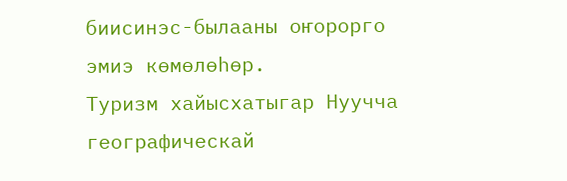биисинэс-былааны оҥорорго эмиэ көмөлөһөр.
Туризм хайысхатыгар Нуучча географическай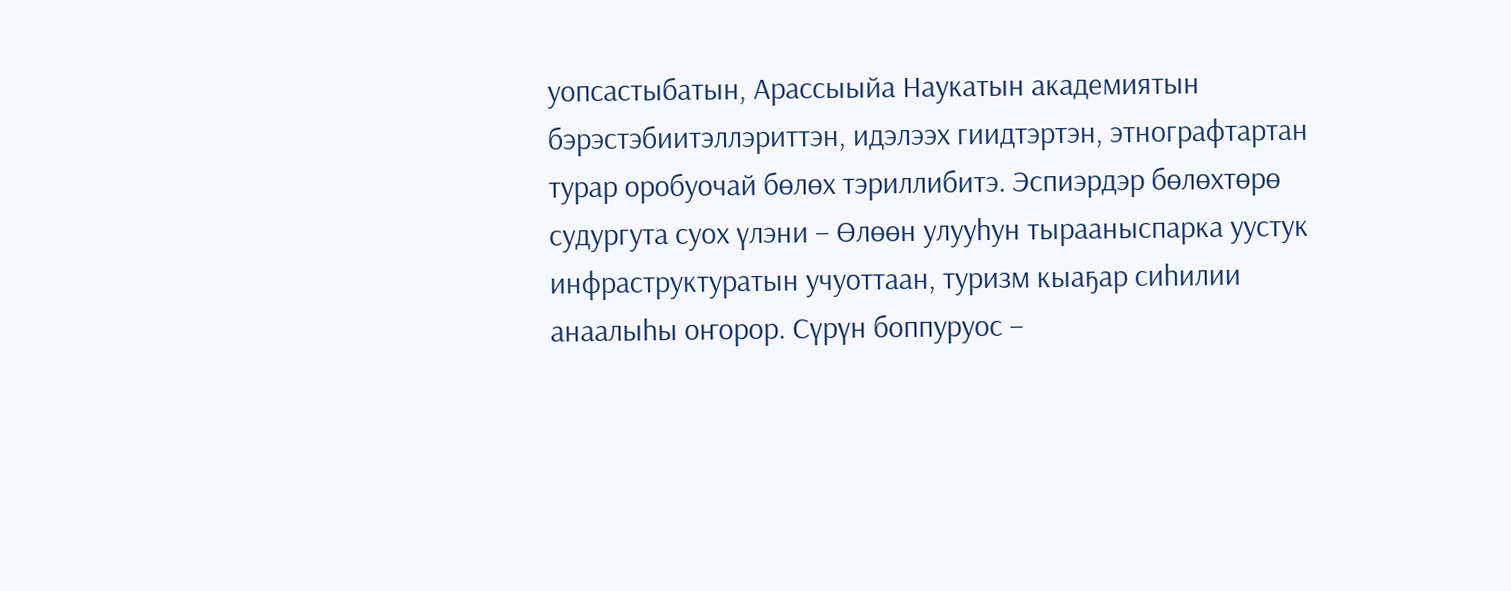уопсастыбатын, Арассыыйа Наукатын академиятын бэрэстэбиитэллэриттэн, идэлээх гиидтэртэн, этнографтартан турар оробуочай бөлөх тэриллибитэ. Эспиэрдэр бөлөхтөрө судургута суох үлэни – Өлөөн улууһун тырааныспарка уустук инфраструктуратын учуоттаан, туризм кыаҕар сиһилии анаалыһы оҥорор. Сүрүн боппуруос –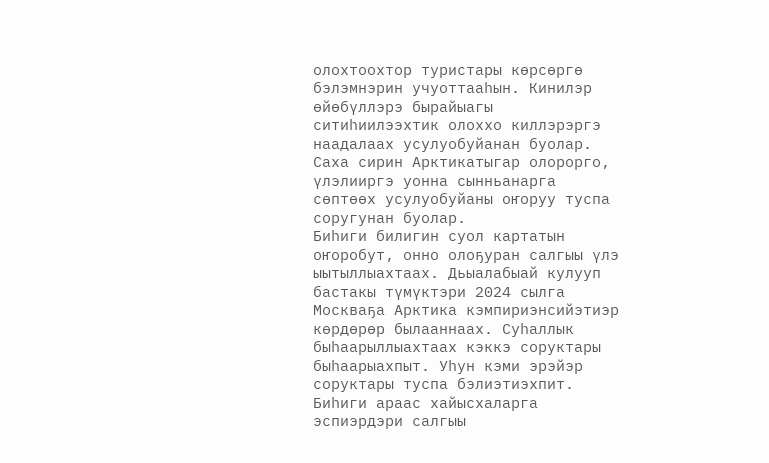олохтоохтор туристары көрсөргө бэлэмнэрин учуоттааһын. Кинилэр өйөбүллэрэ бырайыагы ситиһиилээхтик олоххо киллэрэргэ наадалаах усулуобуйанан буолар.
Саха сирин Арктикатыгар олорорго, үлэлииргэ уонна сынньанарга сөптөөх усулуобуйаны оҥоруу туспа соругунан буолар.
Биһиги билигин суол картатын оҥоробут, онно олоҕуран салгыы үлэ ыытыллыахтаах. Дьыалабыай кулууп бастакы түмүктэри 2024 сылга Москваҕа Арктика кэмпириэнсийэтиэр көрдөрөр былааннаах. Суһаллык быһаарыллыахтаах кэккэ соруктары быһаарыахпыт. Уһун кэми эрэйэр соруктары туспа бэлиэтиэхпит.
Биһиги араас хайысхаларга эспиэрдэри салгыы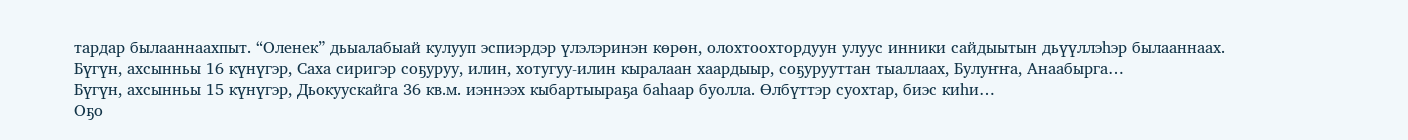тардар былааннаахпыт. “Оленек” дьыалабыай кулууп эспиэрдэр үлэлэринэн көрөн, олохтоохтордуун улуус инники сайдыытын дьүүллэһэр былааннаах.
Бүгүн, ахсынньы 16 күнүгэр, Саха сиригэр соҕуруу, илин, хотугуу-илин кыралаан хаардыыр, соҕурууттан тыаллаах, Булуҥҥа, Анаабырга…
Бүгүн, ахсынньы 15 күнүгэр, Дьокуускайга 36 кв.м. иэннээх кыбартыыраҕа баһаар буолла. Өлбүттэр суохтар, биэс киһи…
Оҕо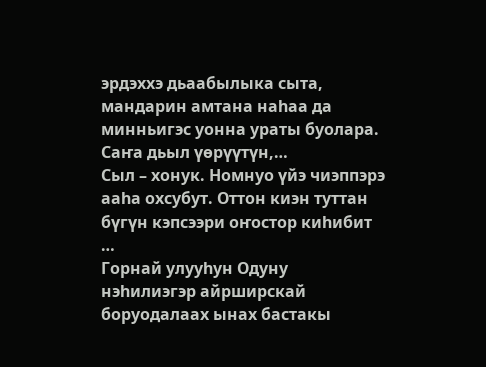эрдэххэ дьаабылыка сыта, мандарин амтана наһаа да минньигэс уонна ураты буолара. Саҥа дьыл үөрүүтүн,…
Сыл – хонук. Номнуо үйэ чиэппэрэ ааһа охсубут. Оттон киэн туттан бүгүн кэпсээри оҥостор киһибит …
Горнай улууһун Одуну нэһилиэгэр айрширскай боруодалаах ынах бастакы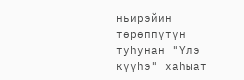ньирэйин төрөппүтүн туһунан "Үлэ күүһэ" хаһыат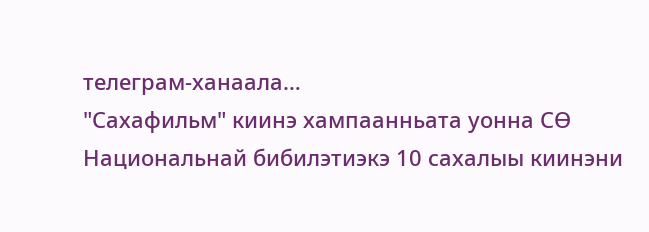телеграм-ханаала…
"Сахафильм" киинэ хампаанньата уонна СӨ Национальнай бибилэтиэкэ 10 сахалыы киинэни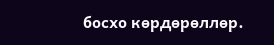босхо көрдөрөллөр.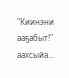"Киинэни ааҕабыт!" аахсыйа…